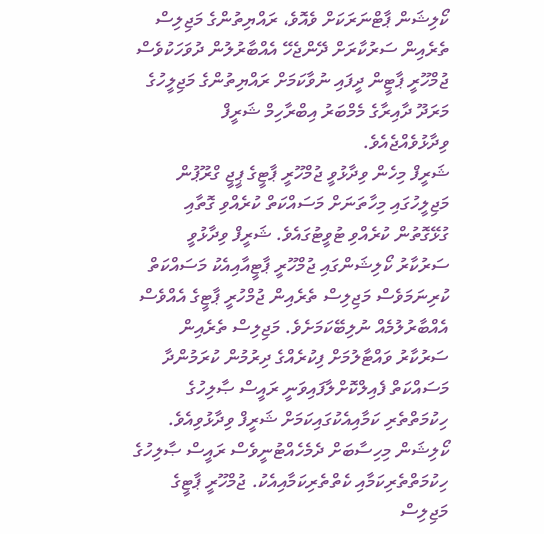ކޯލިޝަން ޕާޓްނަރަކަށް ވެއޮވެ، ރައްޔިތުންގެ މަޖިލިސް ތެރެއިން ސަރުކާރަށް ދޭންޖެހޭ އެއްބާރުލުން ދުވަހަކުވެސް ޖުމްހޫރީ ޕާޓީން ދީފައި ނުވާކަމަށް ރައްޔިތުންގެ މަޖިލީހުގެ މަރަދޫ ދާއިރާގެ މެމްބަރު އިބްރާހިމް ޝަރީފް ވިދާޅުވެއްޖެއެވެ.
ޝަރީފް މިހެން ވިދާޅުވީ ޖުމްހޫރީ ޕާޓީގެ ޕީޖީ ގްރޫޕުން މަޖިލީހުގައި މިހާތަނަށް މަސައްކަތް ކުރެއްވި ގޮތާއި ގުޅޭގޮތުން ކުރެއްވި ޓުވީޓުގައެވެ. ޝަރީފް ވިދާޅުވީ ސަރުކާރު ކޯލިޝަންގައި ޖުމްހޫރީ ޕާޓީއާއިއެކު މަސައްކަތް ކުރިނަމަވެސް މަޖިލިސް ތެރެއިން ޖުމްހުރީ ޕާޓީގެ އެއްވެސް އެއްބާރުލުމެއް ނުލިބޭކަމަށެވެ. މަޖިލިސް ތެރެއިން ސަރުކާރު ވައްޓާލުމަށް ފިކުރެއްގެ ދިރުމުން ކުރަމުންދާ މަސައްކަތް ފެއިލްކޮށްލާފައިވަނީ ރައީސް ޞާލިހުގެ ހިކުމަތްތެރި ކަމާއިއެކުގައިކަމަށް ޝަރީފް ވިދާޅުވިއެވެ.
ކޯލިޝަން މިހިސާބަށް ދެމެހެއްޓުނީވެސް ރައީސް ޞާލިހުގެ ހިކުމަތްތެރިކަމާއި ކެތްތެރިކަމާއިއެކު. ޖުމްހޫރީ ޕާޓީގެ މަޖިލިސް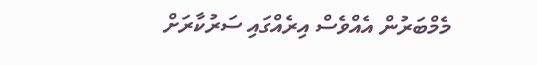މެމްބަރުން އެއްވެސް އިރެއްގައި ސަރުކާރަށް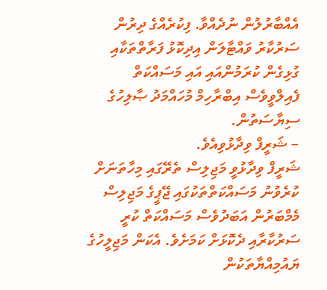އެއްބާރުލުން ނުދެއްވާ. ފިކުރެއްގެ ދިރުން ސަރުކާރު ވައްޓާލަން އިދިކޮޅު ފަރާތްތަކާއި ގުޅިގެން ކުރަމުންއައި އައި މަސައްކަތް ފެއިލްވީވެސް އިބްރާހިމް މުހައްމަދު ޞާލިހުގެ ސިޔާސަތުން.
– ޝަރީފް ވިދާޅުވިއެވެ.
ޝަރީފް ވިދާޅުވީ މަޖިލިސް ތެރޭގައި މިހާތަނަށް ކުރެވުނު މަސައްކަތްތަކުގައި ޖޭޕީގެ މަޖިލިސް މެމްބަރުން އަބަދުވެސް މަސައްކަތް ކުރީ ސަރުކާރާއި ދެކޮޅަށް ކަމަށެވެ. އެކަން މަޖިލީހުގެ ޔައުމިއްޔާތަކުން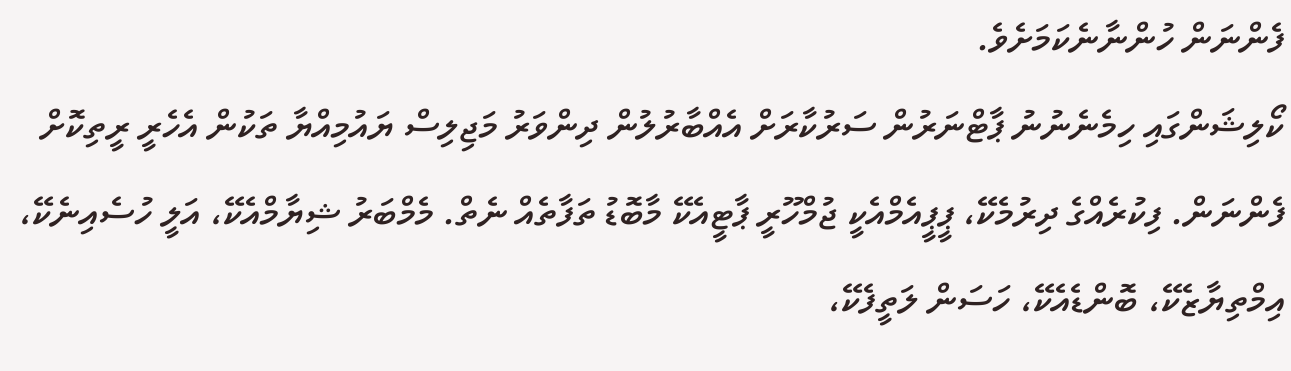ފެންނަން ހުންނާނެކަމަށެވެ.
ކޯލިޝަންގައި ހިމެނެނުނު ޕާޓްނަރުން ސަރުކާރަށް އެއްބާރުލުން ދިންވަރު މަޖިލިސް ޔައުމިއްޔާ ތަކުން އެހެރީ ރީތިކޮށް ފެންނަން. ފިކުރެއްގެ ދިރުމެކޭ، ޕީޕީއެމްއެކީ ޖުމްހޫރީ ޕާޓީއެކޭ މާބޮޑު ތަފާތެއް ނެތް. މެމްބަރު ޝިޔާމްއެކޭ، އަލީ ހުސެއިނެކޭ، އިމްތިޔާޒެކޭ، ބޮންޑެއެކޭ، ހަސަން ލަތީފެކޭ،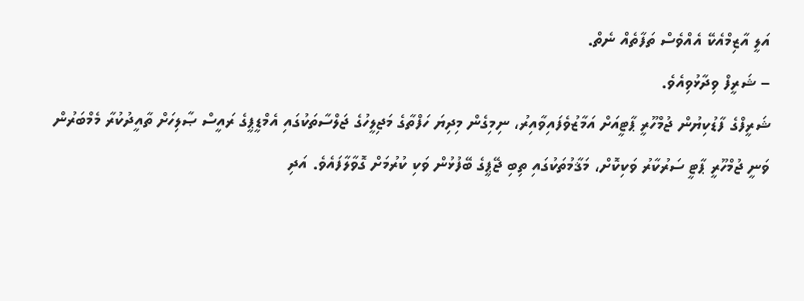އަލީ އާޒިމްއެކޭ އެއްވެސް ތަފާތެއް ނެތް.
– ޝަރީފް ވިދާޅުވިއެވެ.
ޝަރީފްގެ ފާޑުކިޔުން ޖުމްހޫރީ ޕާޓީއަށް އަމާޒުވެފައިވާއިރު، ނިމިގެން މިދިޔަ ހަފްތާގެ މަޖިލީހުގެ ޖަލްސާތަކުގައި އެމްޑީޕީގެ ރައީސް ޞާލިހަށް ތާއީދުކުރާ މެމްބަރުން ވަނީ ޖުމްހޫރީ ޕާޓީ ސަރުކާރު ވަކިކޮށް، މަޤާމުތަކުގައި ތިބި ޖޭޕީގެ ބޭފުޅުން ވަކި ކުރުމަށް ގޮވާލާފައެވެ. އަދި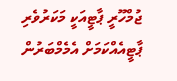ޖުމްހޫރީ ޕާޓީއަކީ މަކަރުވެރި ޕާޓީއެއްކަމަށް އެމެމްބަރުން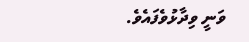ވަނީ ވިދާޅުވެފައެވެ.